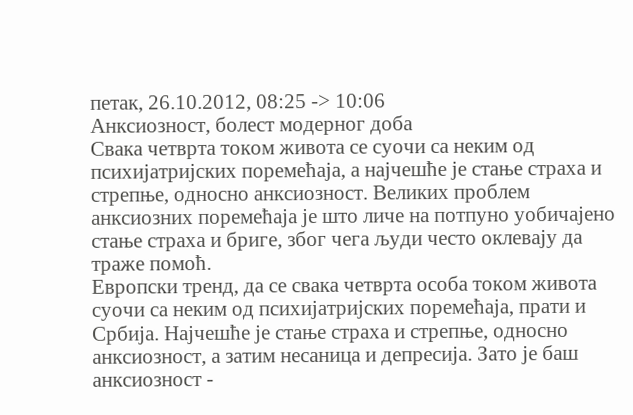петак, 26.10.2012, 08:25 -> 10:06
Анксиозност, болест модерног доба
Свака четврта током живота се суочи са неким од психијатријских поремећаја, а најчешће је стање страха и стрепње, односно анксиозност. Великих проблем анксиозних поремећаја је што личе на потпуно уобичајено стање страха и бриге, због чега људи често оклевају да траже помоћ.
Европски тренд, да се свака четврта особа током живота суочи са неким од психијатријских поремећаја, прати и Србија. Најчешће је стање страха и стрепње, односно анксиозност, а затим несаница и депресија. Зато је баш анксиозност -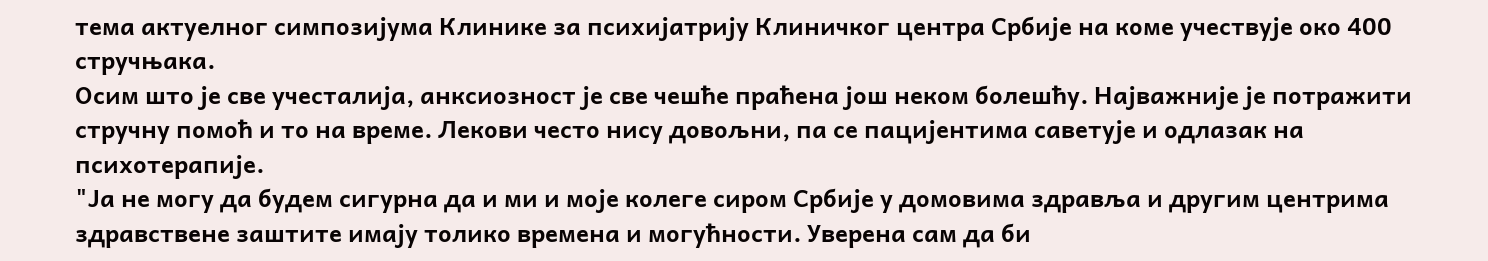тема актуелног симпозијума Клинике за психијатрију Клиничког центра Србије на коме учествује око 400 стручњака.
Осим што је све учесталија, анксиозност је све чешће праћена још неком болешћу. Најважније је потражити стручну помоћ и то на време. Лекови често нису довољни, па се пацијентима саветује и одлазак на психотерапије.
"Ја не могу да будем сигурна да и ми и моје колеге сиром Србије у домовима здравља и другим центрима здравствене заштите имају толико времена и могућности. Уверена сам да би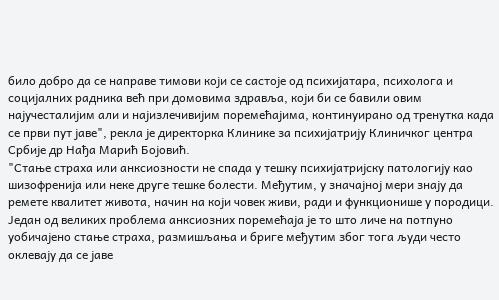било добро да се направе тимови који се састоје од психијатара, психолога и социјалних радника већ при домовима здравља, који би се бавили овим најучесталијим али и најизлечивијим поремећајима, континуирано од тренутка када се први пут јаве", рекла је директорка Клинике за психијатрију Клиничког центра Србије др Нађа Марић Бојовић.
"Стање страха или анксиозности не спада у тешку психијатријску патологију као шизофренија или неке друге тешке болести. Међутим, у значајној мери знају да ремете квалитет живота, начин на који човек живи, ради и функционише у породици. Један од великих проблема анксиозних поремећаја је то што личе на потпуно уобичајено стање страха, размишљања и бриге међутим због тога људи често оклевају да се јаве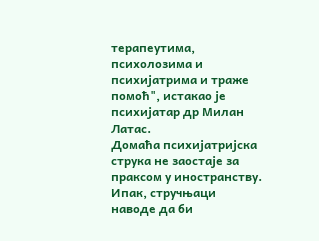терапеутима, психолозима и психијатрима и траже помоћ", истакао је психијатар др Милан Латас.
Домаћа психијатријска струка не заостаје за праксом у иностранству. Ипак, стручњаци наводе да би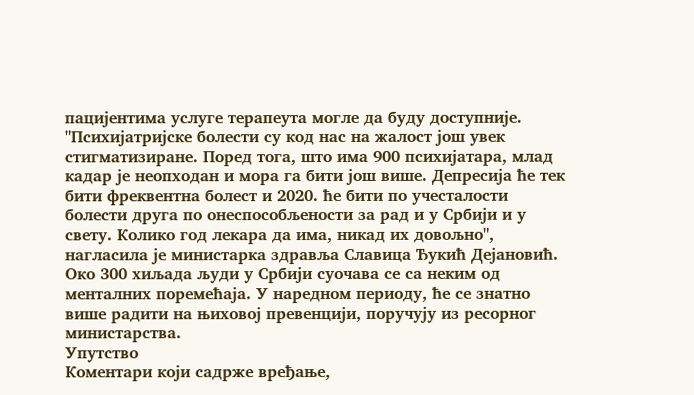пацијентима услуге терапеута могле да буду доступније.
"Психијатријске болести су код нас на жалост још увек стигматизиране. Поред тога, што има 900 психијатара, млад кадар је неопходан и мора га бити још више. Депресија ће тек бити фреквентна болест и 2020. ће бити по учесталости болести друга по онеспособљености за рад и у Србији и у свету. Колико год лекара да има, никад их довољно", нагласила је министарка здравља Славица Ђукић Дејановић.
Око 300 хиљада људи у Србији суочава се са неким од менталних поремећаја. У наредном периоду, ће се знатно више радити на њиховој превенцији, поручују из ресорног министарства.
Упутство
Коментари који садрже вређање,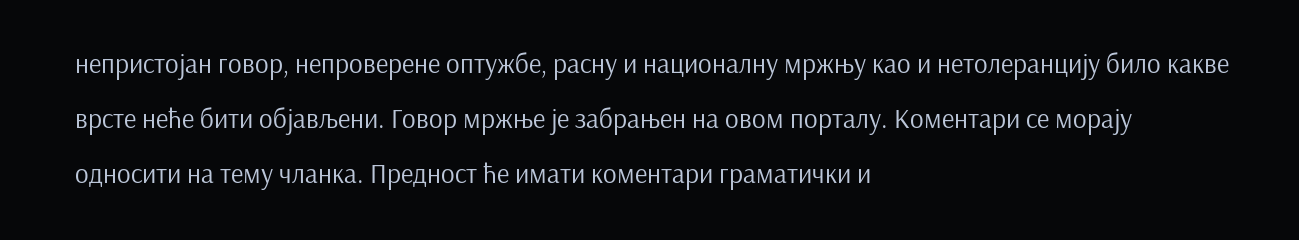непристојан говор, непроверене оптужбе, расну и националну мржњу као и нетолеранцију било какве врсте неће бити објављени. Говор мржње је забрањен на овом порталу. Коментари се морају односити на тему чланка. Предност ће имати коментари граматички и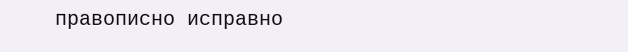правописно исправно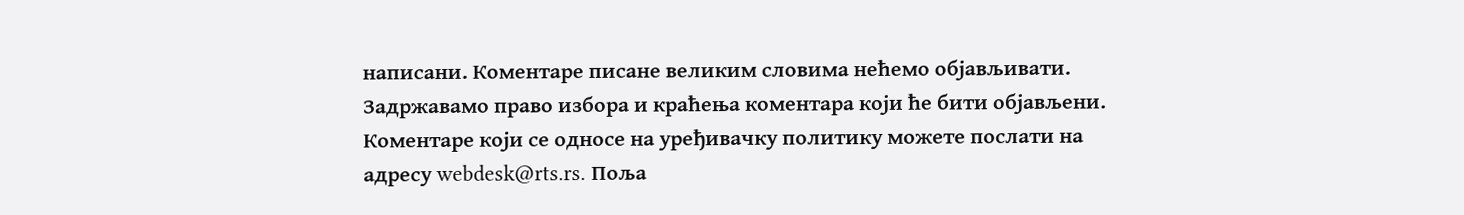написани. Коментаре писане великим словима нећемо објављивати. Задржавамо право избора и краћења коментара који ће бити објављени. Коментаре који се односе на уређивачку политику можете послати на адресу webdesk@rts.rs. Поља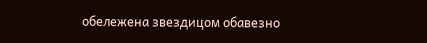обележена звездицом обавезно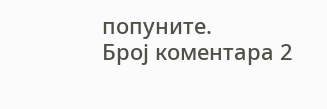попуните.
Број коментара 2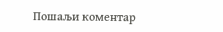Пошаљи коментар